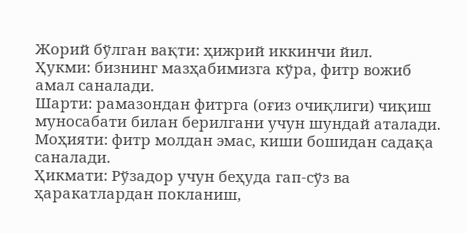Жорий бўлган вақти: ҳижрий иккинчи йил.
Ҳукми: бизнинг мазҳабимизга кўра, фитр вожиб амал саналади.
Шарти: рамазондан фитрга (оғиз очиқлиги) чиқиш муносабати билан берилгани учун шундай аталади.
Моҳияти: фитр молдан эмас, киши бошидан садақа саналади.
Ҳикмати: Рўзадор учун беҳуда гап-сўз ва ҳаракатлардан покланиш,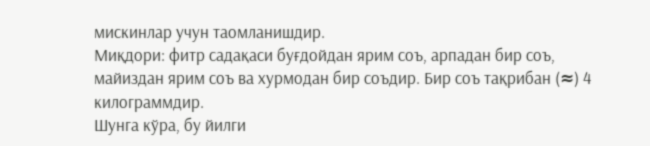мискинлар учун таомланишдир.
Миқдори: фитр садақаси буғдойдан ярим соъ, арпадан бир соъ, майиздан ярим соъ ва хурмодан бир соъдир. Бир соъ тақрибан (≈) 4 килограммдир.
Шунга кўра, бу йилги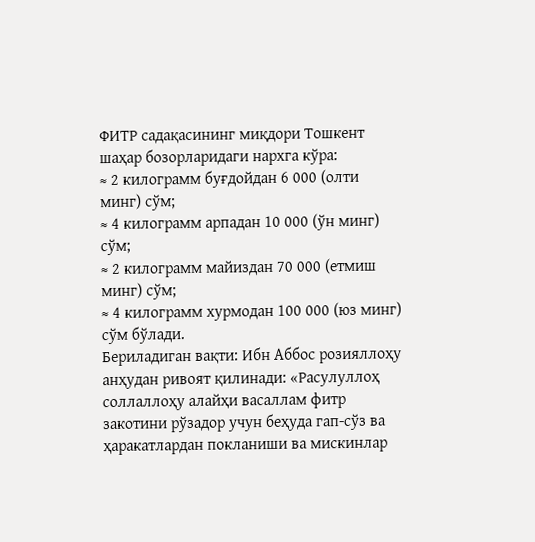ФИТР садақасининг миқдори Тошкент шаҳар бозорларидаги нархга кўра:
≈ 2 килограмм буғдойдан 6 000 (олти минг) сўм;
≈ 4 килограмм арпадан 10 000 (ўн минг) сўм;
≈ 2 килограмм майиздан 70 000 (етмиш минг) сўм;
≈ 4 килограмм хурмодан 100 000 (юз минг) сўм бўлади.
Бериладиган вақти: Ибн Аббос розияллоҳу анҳудан ривоят қилинади: «Расулуллоҳ соллаллоҳу алайҳи васаллам фитр закотини рўзадор учун беҳуда гап-сўз ва ҳаракатлардан покланиши ва мискинлар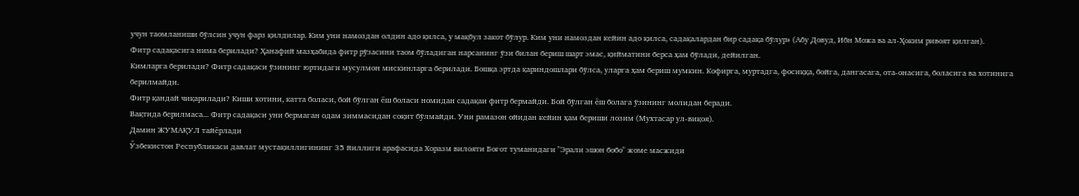учун таомланиши бўлсин учун фарз қилдилар. Ким уни намоздан олдин адо қилса, у мақбул закот бўлур. Ким уни намоздан кейин адо қилса, садақалардан бир садақа бўлур» (Абу Довуд, Ибн Можа ва ал-Ҳоким ривоят қилган).
Фитр садақасига нима берилади? Ҳанафий мазҳабида фитр рўзасини таом бўладиган нарсанинг ўзи билан бериш шарт эмас, қийматини берса ҳам бўлади, дейилган.
Кимларга берилади? Фитр садақаси ўзининг юртидаги мусулмон мискинларга берилади. Бошқа эртда қариндошлари бўлса, уларга ҳам бериш мумкин. Кофирга, муртадга, фосиққа, бойга, дангасага, ота-онасига, боласига ва хотинига берилмайди.
Фитр қандай чиқарилади? Киши хотини, катта боласи, бой бўлган ёш боласи номидан садақаи фитр бермайди. Бой бўлган ёш болага ўзининг молидан беради.
Вақтида берилмаса... Фитр садақаси уни бермаган одам зиммасидан соқит бўлмайди. Уни рамазон ойидан кейин ҳам бериши лозим (Мухтасар ул-виқоя).
Дамин ЖУМАҚУЛ тайёрлади
Ўзбекистон Республикаси давлат мустақиллигининг 35 йиллиги арафасида Хоразм вилояти Боғот туманидаги "Эрали эшон бобо" жоме масжиди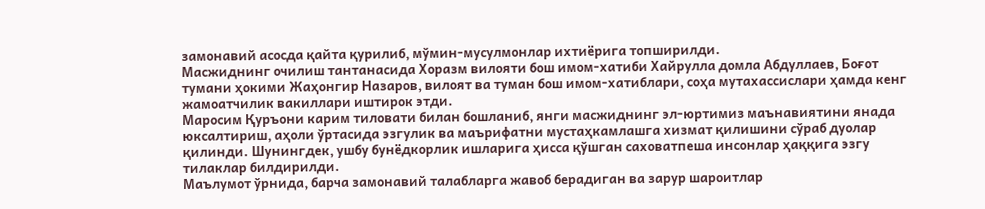замонавий асосда қайта қурилиб, мўмин-мусулмонлар ихтиёрига топширилди.
Масжиднинг очилиш тантанасида Хоразм вилояти бош имом-хатиби Хайрулла домла Абдуллаев, Боғот тумани ҳокими Жаҳонгир Назаров, вилоят ва туман бош имом-хатиблари, соҳа мутахассислари ҳамда кенг жамоатчилик вакиллари иштирок этди.
Маросим Қуръони карим тиловати билан бошланиб, янги масжиднинг эл-юртимиз маънавиятини янада юксалтириш, аҳоли ўртасида эзгулик ва маърифатни мустаҳкамлашга хизмат қилишини сўраб дуолар қилинди. Шунингдек, ушбу бунёдкорлик ишларига ҳисса қўшган саховатпеша инсонлар ҳаққига эзгу тилаклар билдирилди.
Маълумот ўрнида, барча замонавий талабларга жавоб берадиган ва зарур шароитлар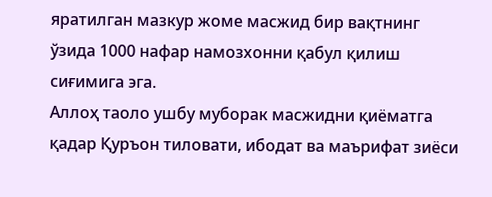яратилган мазкур жоме масжид бир вақтнинг ўзида 1000 нафар намозхонни қабул қилиш сиғимига эга.
Аллоҳ таоло ушбу муборак масжидни қиёматга қадар Қуръон тиловати, ибодат ва маърифат зиёси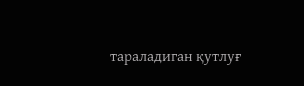тараладиган қутлуғ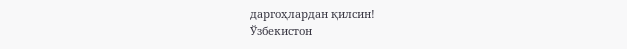даргоҳлардан қилсин!
Ўзбекистон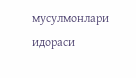мусулмонлари идораси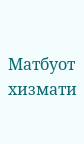Матбуот хизмати